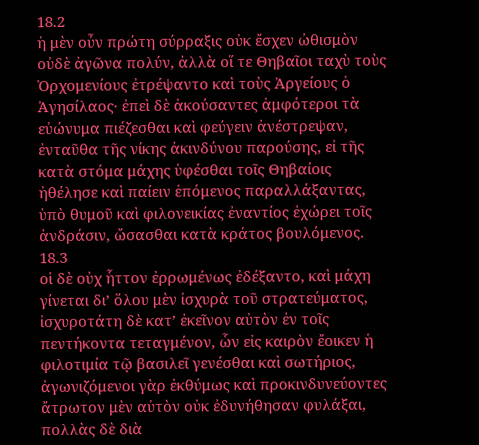18.2
ἡ μὲν οὖν πρώτη σύρραξις οὐκ ἔσχεν ὠθισμὸν οὐδὲ ἀγῶνα πολύν, ἀλλὰ οἵ τε Θηβαῖοι ταχὺ τοὺς Ὀρχομενίους ἐτρέψαντο καὶ τοὺς Ἀργείους ὁ Ἀγησίλαος· ἐπεὶ δὲ ἀκούσαντες ἀμφότεροι τὰ εὐώνυμα πιέζεσθαι καὶ φεύγειν ἀνέστρεψαν, ἐνταῦθα τῆς νίκης ἀκινδύνου παρούσης, εἰ τῆς κατὰ στόμα μάχης ὑφέσθαι τοῖς Θηβαίοις ἠθέλησε καὶ παίειν ἑπόμενος παραλλάξαντας, ὑπὸ θυμοῦ καὶ φιλονεικίας ἐναντίος ἐχώρει τοῖς ἀνδράσιν, ὤσασθαι κατὰ κράτος βουλόμενος.
18.3
οἱ δὲ οὐχ ἧττον ἐρρωμένως ἐδέξαντο, καὶ μάχη γίνεται διʼ ὅλου μὲν ἰσχυρὰ τοῦ στρατεύματος, ἰσχυροτάτη δὲ κατʼ ἐκεῖνον αὐτὸν ἐν τοῖς πεντήκοντα τεταγμένον, ὧν εἰς καιρὸν ἔοικεν ἡ φιλοτιμία τῷ βασιλεῖ γενέσθαι καὶ σωτήριος, ἀγωνιζόμενοι γὰρ ἐκθύμως καὶ προκινδυνεύοντες ἄτρωτον μὲν αὐτὸν οὐκ ἐδυνήθησαν φυλάξαι, πολλὰς δὲ διὰ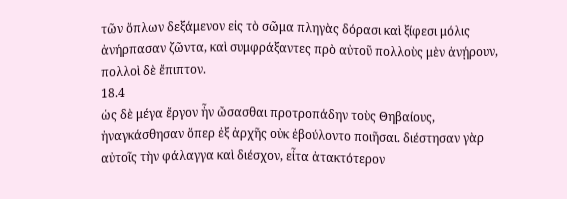τῶν ὅπλων δεξάμενον εἰς τὸ σῶμα πληγὰς δόρασι καὶ ξίφεσι μόλις ἀνήρπασαν ζῶντα, καὶ συμφράξαντες πρὸ αὐτοῦ πολλοὺς μὲν ἀνῄρουν, πολλοὶ δὲ ἔπιπτον.
18.4
ὡς δὲ μέγα ἔργον ἦν ὤσασθαι προτροπάδην τοὺς Θηβαίους, ἠναγκάσθησαν ὅπερ ἐξ ἀρχῆς οὐκ ἐβούλοντο ποιῆσαι. διέστησαν γὰρ αὐτοῖς τὴν φάλαγγα καὶ διέσχον, εἶτα ἀτακτότερον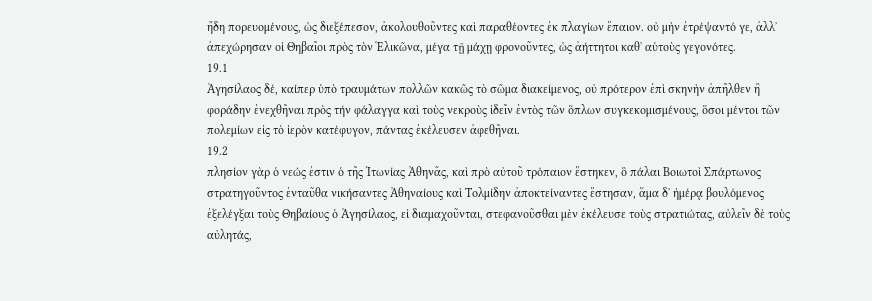ἤδη πορευομένους, ὡς διεξέπεσον, ἀκολουθοῦντες καὶ παραθέοντες ἐκ πλαγίων ἔπαιον. οὐ μὴν ἐτρέψαντό γε, ἀλλʼ ἀπεχώρησαν οἱ Θηβαῖοι πρὸς τὸν Ἑλικῶνα, μέγα τῇ μάχῃ φρονοῦντες, ὡς ἀήττητοι καθʼ αὑτοὺς γεγονότες.
19.1
Ἀγησίλαος δέ, καίπερ ὑπὸ τραυμάτων πολλῶν κακῶς τὸ σῶμα διακείμενος, οὐ πρότερον ἐπὶ σκηνὴν ἀπῆλθεν ἢ φοράδην ἐνεχθῆναι πρὸς τήν φάλαγγα καὶ τοὺς νεκροὺς ἰδεῖν ἐντὸς τῶν ὅπλων συγκεκομισμένους, ὅσοι μέντοι τῶν πολεμίων εἰς τὸ ἱερὸν κατέφυγον, πάντας ἐκέλευσεν ἀφεθῆναι.
19.2
πλησίον γὰρ ὁ νεώς ἐστιν ὁ τῆς Ἰτωνίας Ἀθηνᾶς, καὶ πρὸ αὐτοῦ τρόπαιον ἕστηκεν, ὃ πάλαι Βοιωτοὶ Σπάρτωνος στρατηγοῦντος ἐνταῦθα νικήσαντες Ἀθηναίους καὶ Τολμίδην ἀποκτείναντες ἔστησαν, ἅμα δʼ ἡμέρᾳ βουλόμενος ἐξελέγξαι τοὺς Θηβαίους ὁ Ἀγησίλαος, εἰ διαμαχοῦνται, στεφανοῦσθαι μὲν ἐκέλευσε τοὺς στρατιώτας, αὐλεῖν δὲ τοὺς αὐλητάς,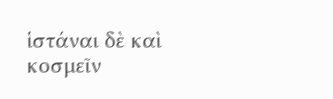ἱστάναι δὲ καὶ κοσμεῖν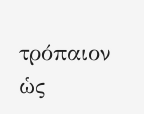τρόπαιον ὡς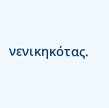νενικηκότας.